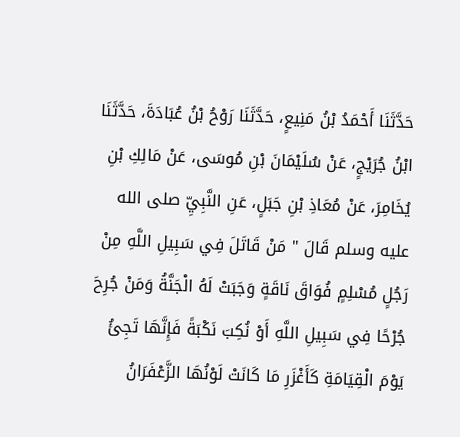حَدَّثَنَا أَحْمَدُ بْنُ مَنِيعٍ، حَدَّثَنَا رَوْحُ بْنُ عُبَادَةَ، حَدَّثَنَا ابْنُ جُرَيْجٍ، عَنْ سُلَيْمَانَ بْنِ مُوسَى، عَنْ مَالِكِ بْنِ يُخَامِرَ، عَنْ مُعَاذِ بْنِ جَبَلٍ، عَنِ النَّبِيِّ صلى الله عليه وسلم قَالَ " مَنْ قَاتَلَ فِي سَبِيلِ اللَّهِ مِنْ رَجُلٍ مُسْلِمٍ فُوَاقَ نَاقَةٍ وَجَبَتْ لَهُ الْجَنَّةُ وَمَنْ جُرِحَ جُرْحًا فِي سَبِيلِ اللَّهِ أَوْ نُكِبَ نَكْبَةً فَإِنَّهَا تَجِئُ يَوْمَ الْقِيَامَةِ كَأَغْزَرِ مَا كَانَتْ لَوْنُهَا الزَّعْفَرَانُ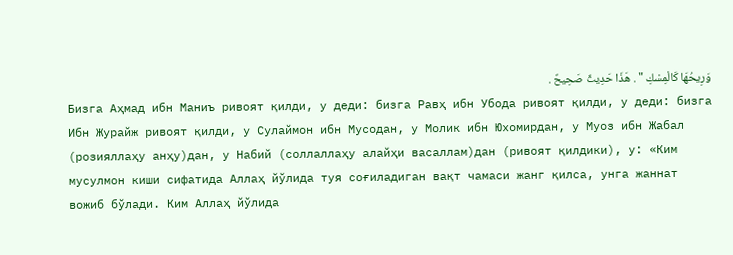وَرِيحُهَا كَالْمِسْكِ " . هَذَا حَدِيثٌ صَحِيحٌ .
Бизга Аҳмад ибн Маниъ ривоят қилди, у деди: бизга Равҳ ибн Убода ривоят қилди, у деди: бизга Ибн Журайж ривоят қилди, у Сулаймон ибн Мусодан, у Молик ибн Юхомирдан, у Муоз ибн Жабал (розияллаҳу анҳу)дан, у Набий (соллаллаҳу алайҳи васаллам)дан (ривоят қилдики), у: «Ким мусулмон киши сифатида Аллаҳ йўлида туя соғиладиган вақт чамаси жанг қилса, унга жаннат вожиб бўлади. Ким Аллаҳ йўлида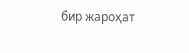бир жароҳат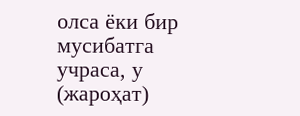олса ёки бир мусибатга учраса, у (жароҳат)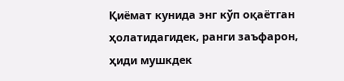Қиёмат кунида энг кўп оқаётган ҳолатидагидек, ранги заъфарон, ҳиди мушкдек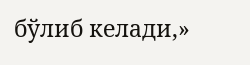бўлиб келади,»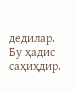дедилар. Бу ҳадис саҳиҳдир.